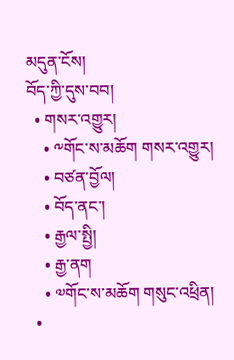མདུན་ངོས།
བོད་ཀྱི་དུས་བབ།
  • གསར་འགྱུར།
    • ༸གོང་ས་མཆོག གསར་འགྱུར།
    • བཙན་བྱོལ།
    • བོད་ནང་།
    • རྒྱལ་སྤྱི།
    • རྒྱ་ནག
    • ༧གོང་ས་མཆོག གསུང་འཕྲིན།
  •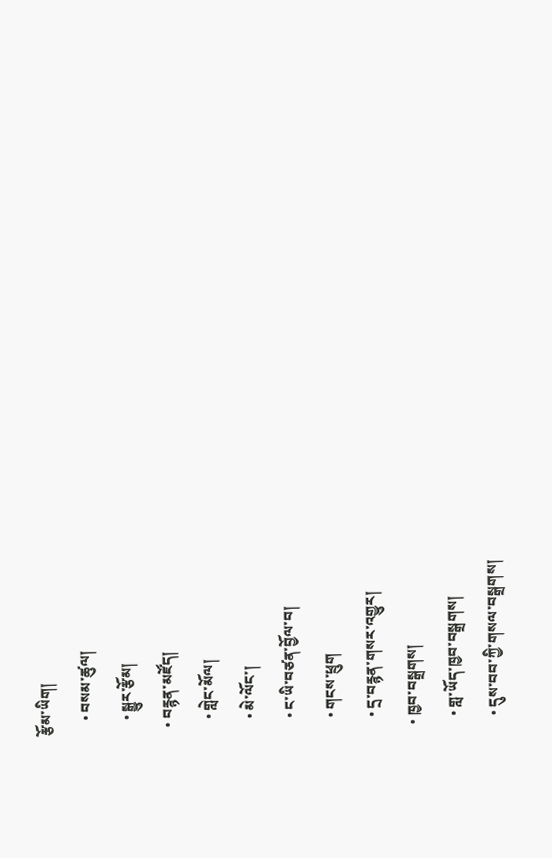རྩོམ་ཡིག།
    • བསམ་ཚུལ།
    • སྒྱུར་རྩོམ།
  • བརྙན་མཛོད།
    • གླེང་མོལ།
    • མེ་ལོང་།
    • ང་ཡི་བཙན་བྱོལ་བ།
    • གངས་ཕྲུག
    • དྲ་བརྙན་གསར་འགྱུར།
  • ཁྱབ་བསྒྲགས།
    • གླ་ཡོད་ཁྱབ་བསྒྲགས།
    • དུས་བབ་ཀྱི་གསལ་བསྒྲགས།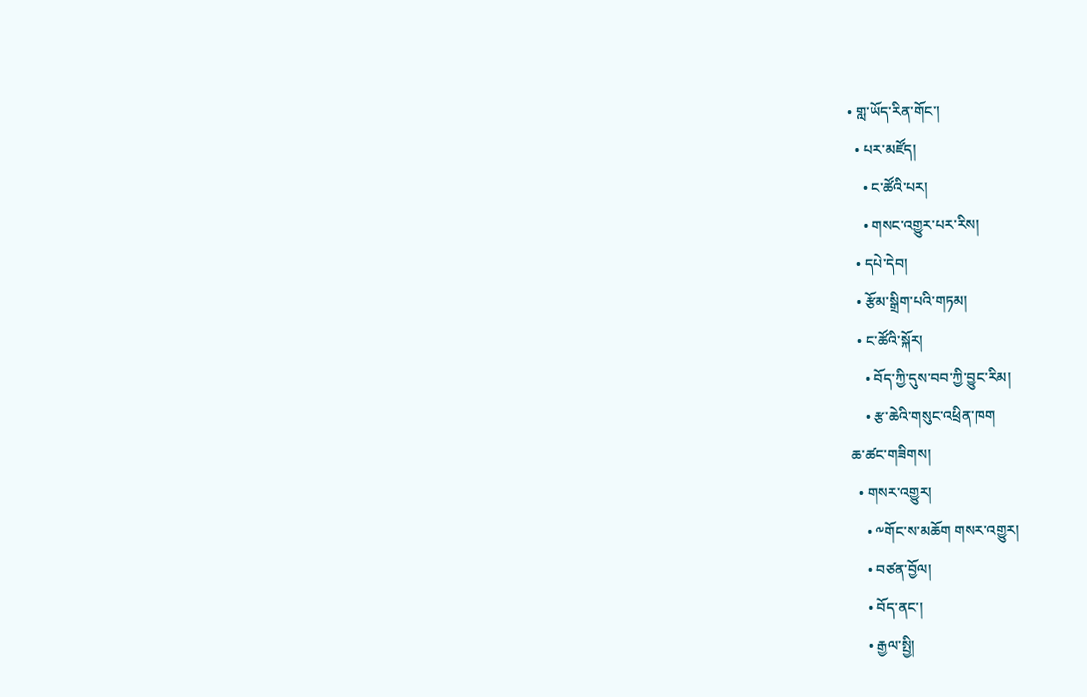• གླ་ཡོད་རིན་གོང་།
  • པར་མཛོད།
    • ང་ཚོའི་པར།
    • གསང་འགྱུར་པར་རིས།
  • དཔེ་དེབ།
  • རྩོམ་སྒྲིག་པའི་གཏམ།
  • ང་ཚོའི་སྐོར།
    • བོད་ཀྱི་དུས་བབ་ཀྱི་བྱུང་རིམ།
    • རྩ་ཆེའི་གསུང་འཕྲིན་ཁག
ཆ་ཚང་གཟིགས།
  • གསར་འགྱུར།
    • ༸གོང་ས་མཆོག གསར་འགྱུར།
    • བཙན་བྱོལ།
    • བོད་ནང་།
    • རྒྱལ་སྤྱི།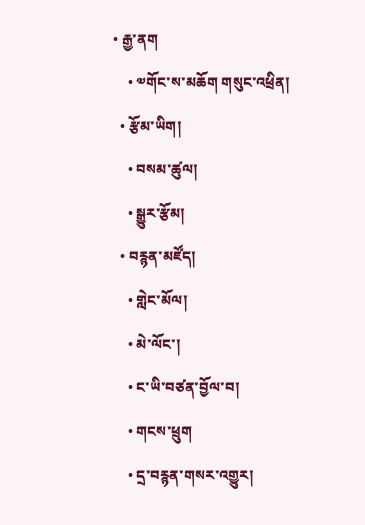• རྒྱ་ནག
    • ༧གོང་ས་མཆོག གསུང་འཕྲིན།
  • རྩོམ་ཡིག།
    • བསམ་ཚུལ།
    • སྒྱུར་རྩོམ།
  • བརྙན་མཛོད།
    • གླེང་མོལ།
    • མེ་ལོང་།
    • ང་ཡི་བཙན་བྱོལ་བ།
    • གངས་ཕྲུག
    • དྲ་བརྙན་གསར་འགྱུར།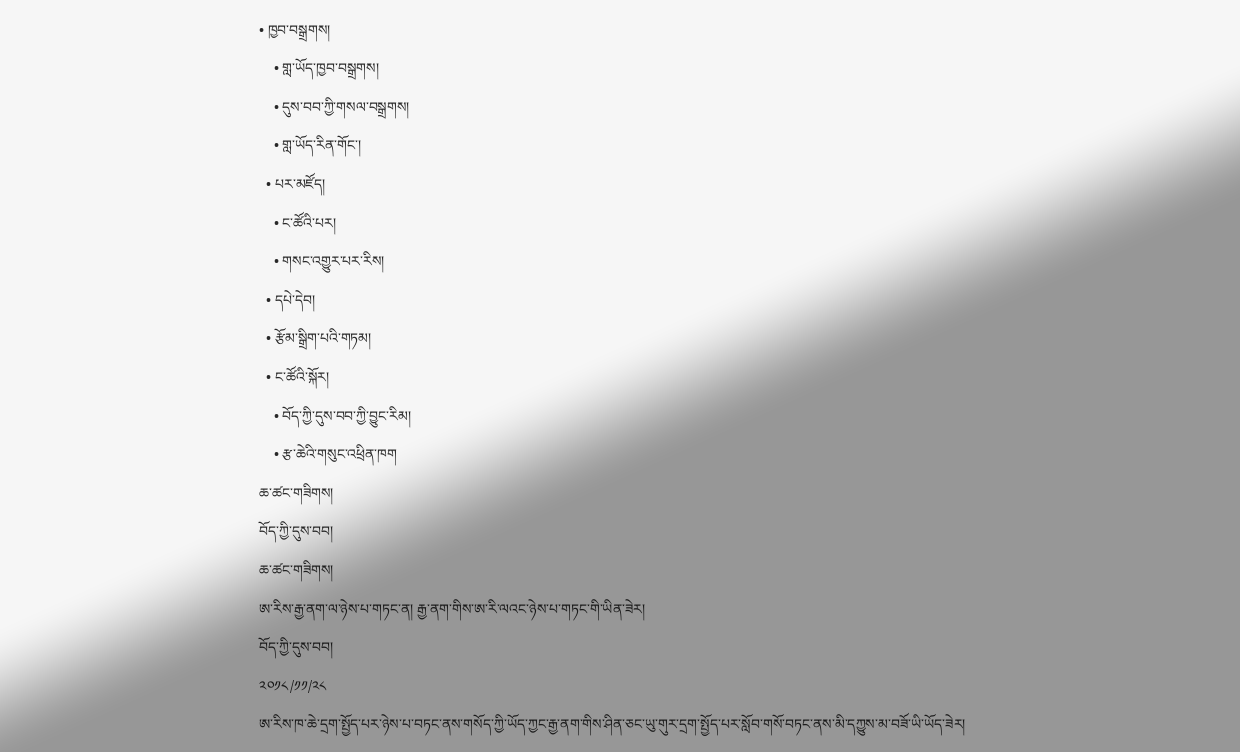• ཁྱབ་བསྒྲགས།
    • གླ་ཡོད་ཁྱབ་བསྒྲགས།
    • དུས་བབ་ཀྱི་གསལ་བསྒྲགས།
    • གླ་ཡོད་རིན་གོང་།
  • པར་མཛོད།
    • ང་ཚོའི་པར།
    • གསང་འགྱུར་པར་རིས།
  • དཔེ་དེབ།
  • རྩོམ་སྒྲིག་པའི་གཏམ།
  • ང་ཚོའི་སྐོར།
    • བོད་ཀྱི་དུས་བབ་ཀྱི་བྱུང་རིམ།
    • རྩ་ཆེའི་གསུང་འཕྲིན་ཁག
ཆ་ཚང་གཟིགས།
བོད་ཀྱི་དུས་བབ།
ཆ་ཚང་གཟིགས།
ཨ་རིས་རྒྱ་ནག་ལ་ཉེས་པ་གཏང་ན། རྒྱ་ནག་གིས་ཨ་རི་ལའང་ཉེས་པ་གཏང་གི་ཡིན་ཟེར།
བོད་ཀྱི་དུས་བབ།
༢༠༡༨/༡༡/༢༨
ཨ་རིས་ཁ་ཆེ་དྲག་སྤྱོད་པར་ཉེས་པ་བཏང་ནས་གསོད་ཀྱི་ཡོད་ཀྱང་རྒྱ་ནག་གིས་ཤིན་ཅང་ཡུ་གུར་དྲག་སྤྱོད་པར་སློབ་གསོ་བཏང་ནས་མི་དཀྱུས་མ་བཟོ་ཡི་ཡོད་ཟེར།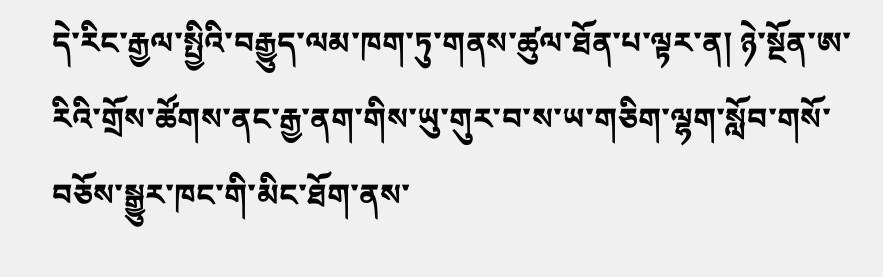དེ་རིང་རྒྱལ་སྤྱིའི་བརྒྱུད་ལམ་ཁག་ཏུ་གནས་ཚུལ་ཐོན་པ་ལྟར་ན། ཉེ་སྔོན་ཨ་རིའི་གྲོས་ཚོགས་ནང་རྒྱ་ནག་གིས་ཡུ་གུར་བ་ས་ཡ་གཅིག་ལྷག་སློབ་གསོ་བཅོས་སྒྱུར་ཁང་གི་མིང་ཐོག་ནས་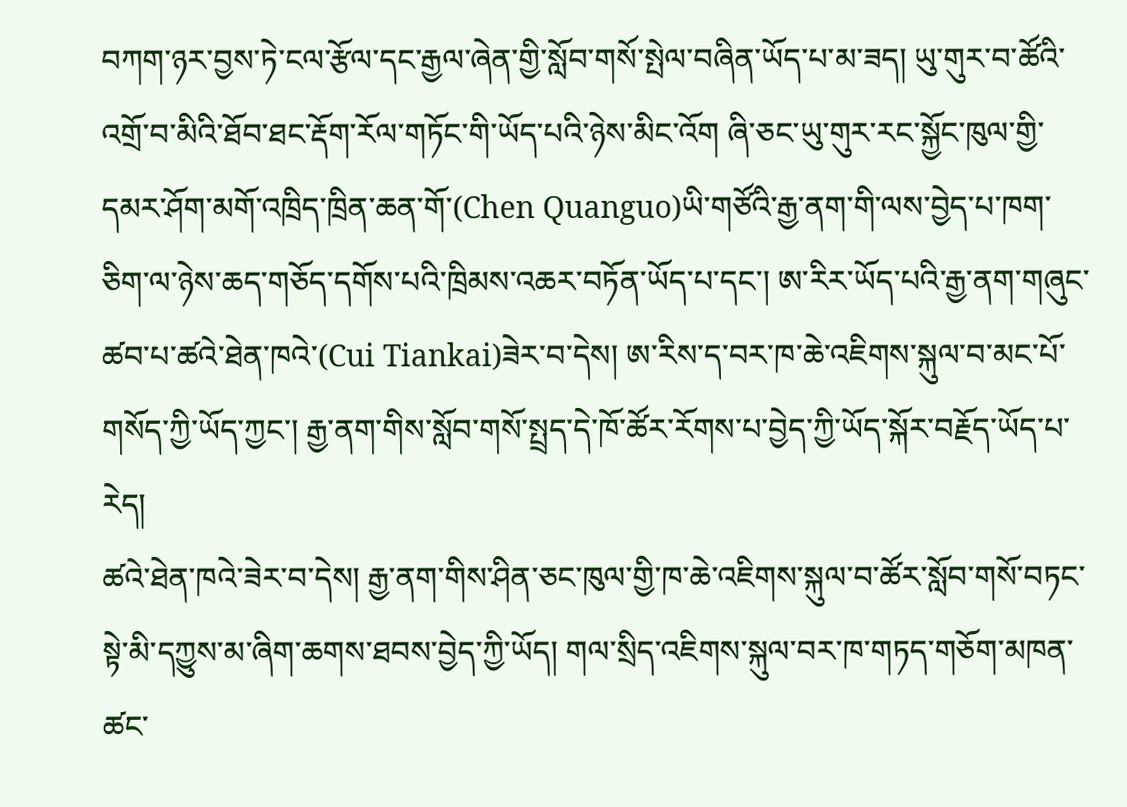བཀག་ཉར་བྱས་ཏེ་ངལ་རྩོལ་དང་རྒྱལ་ཞེན་གྱི་སློབ་གསོ་སྤེལ་བཞིན་ཡོད་པ་མ་ཟད། ཡུ་གུར་བ་ཚོའི་འགྲོ་བ་མིའི་ཐོབ་ཐང་རྡོག་རོལ་གཏོང་གི་ཡོད་པའི་ཉེས་མིང་འོག ཞི་ཅང་ཡུ་གུར་རང་སྐྱོང་ཁུལ་གྱི་དམར་ཤོག་མགོ་འཁྲིད་ཁྲིན་ཆན་གོ་(Chen Quanguo)ཡི་གཙོའི་རྒྱ་ནག་གི་ལས་བྱེད་པ་ཁག་ཅིག་ལ་ཉེས་ཆད་གཅོད་དགོས་པའི་ཁྲིམས་འཆར་བཏོན་ཡོད་པ་དང་། ཨ་རིར་ཡོད་པའི་རྒྱ་ནག་གཞུང་ཚབ་པ་ཚའེ་ཐེན་ཁའེ་(Cui Tiankai)ཟེར་བ་དེས། ཨ་རིས་ད་བར་ཁ་ཆེ་འཇིགས་སྐུལ་བ་མང་པོ་གསོད་ཀྱི་ཡོད་ཀྱང་། རྒྱ་ནག་གིས་སློབ་གསོ་སྤྲད་དེ་ཁོ་ཚོར་རོགས་པ་བྱེད་ཀྱི་ཡོད་སྐོར་བརྗོད་ཡོད་པ་རེད།
ཚའེ་ཐེན་ཁའེ་ཟེར་བ་དེས། རྒྱ་ནག་གིས་ཤིན་ཅང་ཁུལ་གྱི་ཁ་ཆེ་འཇིགས་སྐུལ་བ་ཚོར་སློབ་གསོ་བཏང་སྟེ་མི་དཀྱུས་མ་ཞིག་ཆགས་ཐབས་བྱེད་ཀྱི་ཡོད། གལ་སྲིད་འཇིགས་སྐུལ་བར་ཁ་གཏད་གཅོག་མཁན་ཚང་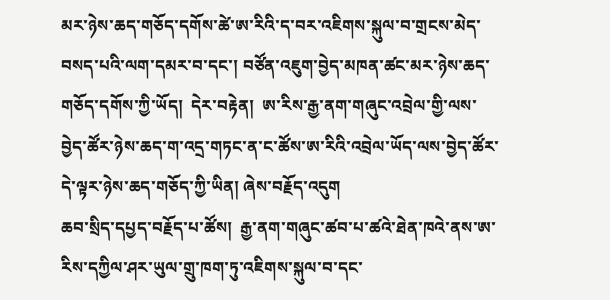མར་ཉེས་ཆད་གཅོད་དགོས་ཚེ་ཨ་རིའི་ད་བར་འཇིགས་སྐུལ་བ་གྲངས་མེད་བསད་པའི་ལག་དམར་བ་དང་། བཙོན་འཇུག་བྱེད་མཁན་ཚང་མར་ཉེས་ཆད་གཅོད་དགོས་ཀྱི་ཡོད།  དེར་བརྟེན།  ཨ་རིས་རྒྱ་ནག་གཞུང་འབྲེལ་གྱི་ལས་བྱེད་ཚོར་ཉེས་ཆད་ག་འདྲ་གཏང་ན་ང་ཚོས་ཨ་རིའི་འབྲེལ་ཡོད་ལས་བྱེད་ཚོར་དེ་ལྟར་ཉེས་ཆད་གཅོད་ཀྱི་ཡིན། ཞེས་བརྗོད་འདུག
ཆབ་སྲིད་དཔྱད་བརྗོད་པ་ཚོས།  རྒྱ་ནག་གཞུང་ཚབ་པ་ཚའེ་ཐེན་ཁའེ་ནས་ཨ་རིས་དཀྱིལ་ཤར་ཡུལ་གྲུ་ཁག་ཏུ་འཇིགས་སྐུལ་བ་དང་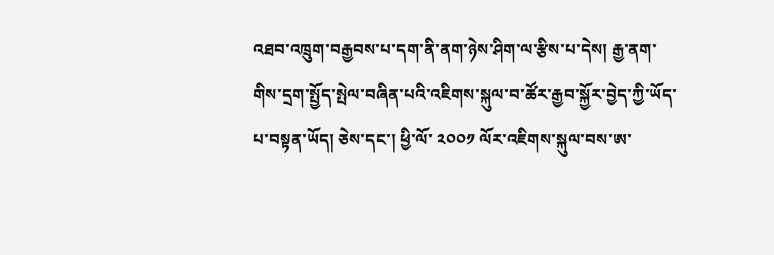འཐབ་འཁྲུག་བརྒྱབས་པ་དག་ནི་ནག་ཉེས་ཤིག་ལ་རྩིས་པ་དེས། རྒྱ་ནག་གིས་དྲག་སྤྱོད་སྤེལ་བཞིན་པའི་འཇིགས་སྐུལ་བ་ཚོར་རྒྱབ་སྐྱོར་བྱེད་ཀྱི་ཡོད་པ་བསྟན་ཡོད། ཅེས་དང་། ཕྱི་ལོ་ ༢༠༠༡ ལོར་འཇིགས་སྐུལ་བས་ཨ་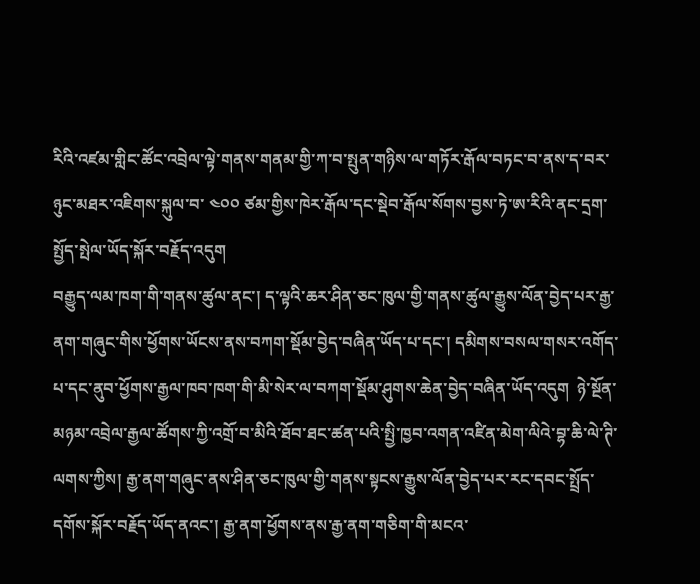རིའི་འཛམ་གླིང་ཚོང་འབྲེལ་ལྟེ་གནས་གནམ་གྱི་ཀ་བ་སྤུན་གཉིས་ལ་གཏོར་རྒོལ་བཏང་བ་ནས་ད་བར་ཉུང་མཐར་འཇིགས་སྐུལ་བ་ ༤༠༠ ཙམ་གྱིས་ཁེར་རྒོལ་དང་སྡེབ་རྒོལ་སོགས་བྱས་ཏེ་ཨ་རིའི་ནང་དྲག་སྤྱོད་སྤེལ་ཡོད་སྐོར་བརྗོད་འདུག
བརྒྱུད་ལམ་ཁག་གི་གནས་ཚུལ་ནང་། ད་ལྟའི་ཆར་ཤིན་ཅང་ཁུལ་གྱི་གནས་ཚུལ་རྒྱུས་ལོན་བྱེད་པར་རྒྱ་ནག་གཞུང་གིས་ཕྱོགས་ཡོངས་ནས་བཀག་སྡོམ་བྱེད་བཞིན་ཡོད་པ་དང་། དམིགས་བསལ་གསར་འགོད་པ་དང་ནུབ་ཕྱོགས་རྒྱལ་ཁབ་ཁག་གི་མི་སེར་ལ་བཀག་སྡོམ་ཤུགས་ཆེན་བྱེད་བཞིན་ཡོད་འདུག  ཉེ་སྔོན་མཉམ་འབྲེལ་རྒྱལ་ཚོགས་ཀྱི་འགྲོ་བ་མིའི་ཐོབ་ཐང་ཚན་པའི་སྤྱི་ཁྱབ་འགན་འཛིན་མེག་ལིའེ་བྷ་ཆི་ལེ་ཊི་ལགས་ཀྱིས། རྒྱ་ནག་གཞུང་ནས་ཤིན་ཅང་ཁུལ་གྱི་གནས་སྟངས་རྒྱུས་ལོན་བྱེད་པར་རང་དབང་སྤྲོད་དགོས་སྐོར་བརྗོད་ཡོད་ནའང་། རྒྱ་ནག་ཕྱོགས་ནས་རྒྱ་ནག་གཅིག་གི་མངའ་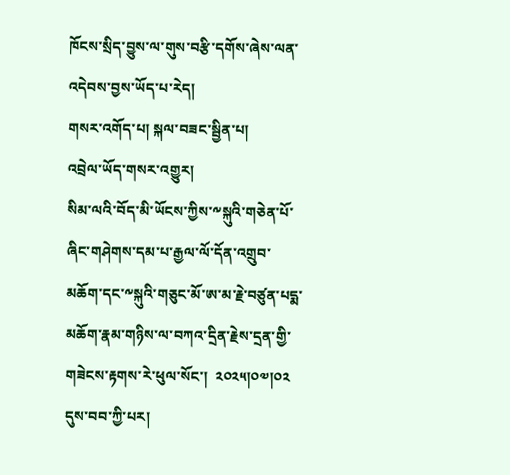ཁོངས་སྲིད་བྱུས་ལ་གུས་བརྩི་དགོས་ཞེས་ལན་འདེབས་བྱས་ཡོད་པ་རེད།
གསར་འགོད་པ། སྐལ་བཟང་སྦྱིན་པ།
འབྲེལ་ཡོད་གསར་འགྱུར།
སིམ་ལའི་བོད་མི་ཡོངས་ཀྱིས་༸སྐུའི་གཅེན་པོ་ཞིང་གཤེགས་དམ་པ་རྒྱལ་ལོ་དོན་འགྲུབ་མཆོག་དང་༸སྐུའི་གཅུང་མོ་ཨ་མ་རྗེ་བཙུན་པདྨ་མཆོག་རྣམ་གཉིས་ལ་བཀའ་དྲིན་རྗེས་དྲན་གྱི་གཟེངས་རྟགས་རེ་ཕུལ་སོང་།  ༢༠༢༥།༠༧།༠༢ དུས་བབ་ཀྱི་པར།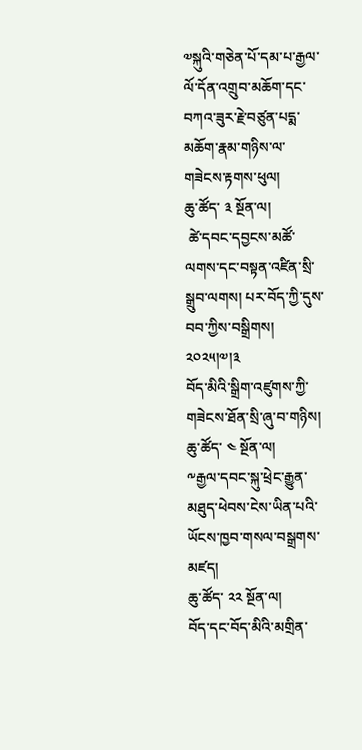༧སྐུའི་གཅེན་པོ་དམ་པ་རྒྱལ་ལོ་དོན་འགྲུབ་མཆོག་དང་བཀའ་ཟུར་རྗེ་བཙུན་པདྨ་མཆོག་རྣམ་གཉིས་ལ་གཟེངས་རྟགས་ཕུལ།
ཆུ་ཚོད་ ༣ སྔོན་ལ།
 ཚེ་དབང་དབྱངས་མཚོ་ལགས་དང་བསྟན་འཛིན་སྲི་སྒྲུབ་ལགས། པར་བོད་ཀྱི་དུས་བབ་ཀྱིས་བསྒྲིགས། ༢༠༢༥།༧།༣
བོད་མིའི་སྒྲིག་འཛུགས་ཀྱི་གཟེངས་ཐོན་སྲི་ཞུ་བ་གཉིས།
ཆུ་ཚོད་ ༤ སྔོན་ལ།
༸རྒྱལ་དབང་སྐུ་ཕྲེང་རྒྱུན་མཐུད་ཕེབས་ངེས་ཡིན་པའི་ཡོངས་ཁྱབ་གསལ་བསྒྲགས་མཛད།
ཆུ་ཚོད་ ༢༢ སྔོན་ལ།
བོད་དང་བོད་མིའི་མགྲིན་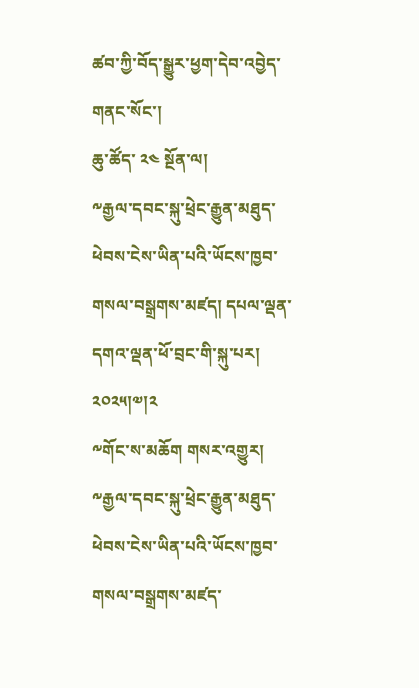ཚབ་ཀྱི་བོད་སྒྱུར་ཕྱག་དེབ་འབྱེད་གནང་སོང་།
ཆུ་ཚོད་ ༢༤ སྔོན་ལ།
༸རྒྱལ་དབང་སྐུ་ཕྲེང་རྒྱུན་མཐུད་ཕེབས་ངེས་ཡིན་པའི་ཡོངས་ཁྱབ་གསལ་བསྒྲགས་མཛད། དཔལ་ལྡན་དགའ་ལྡན་ཕོ་བྲང་གི་སྐུ་པར། ༢༠༢༥།༧།༢
༸གོང་ས་མཆོག གསར་འགྱུར།
༸རྒྱལ་དབང་སྐུ་ཕྲེང་རྒྱུན་མཐུད་ཕེབས་ངེས་ཡིན་པའི་ཡོངས་ཁྱབ་གསལ་བསྒྲགས་མཛད་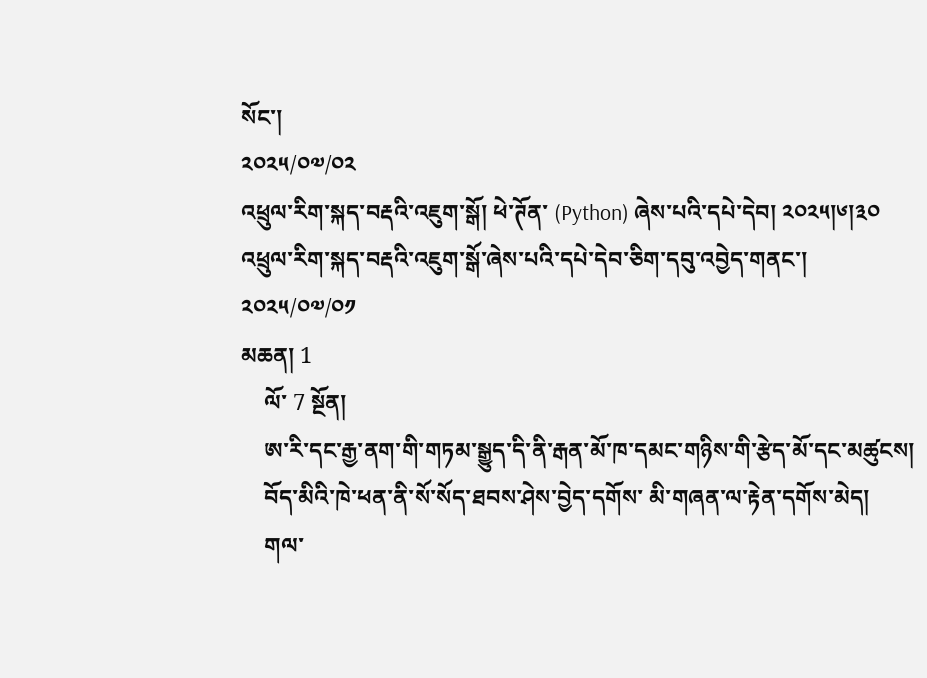སོང་།
༢༠༢༥/༠༧/༠༢
འཕྲུལ་རིག་སྐད་བརྡའི་འཇུག་སྒོ། ཕེ་ཊོན་ (Python) ཞེས་པའི་དཔེ་དེབ། ༢༠༢༥།༦།༣༠
འཕྲུལ་རིག་སྐད་བརྡའི་འཇུག་སྒོ་ཞེས་པའི་དཔེ་དེབ་ཅིག་དབུ་འབྱེད་གནང་།
༢༠༢༥/༠༧/༠༡
མཆན། 1
    ལོ་ 7 སྔོན།
    ཨ་རི་དང་རྒྱ་ནག་གི་གཏམ་སྒྱུད་དི་ནི་རྒན་མོ་ཁ་དམང་གཉིས་གི་རྩེད་མོ་དང་མཚུངས།
    བོད་མིའི་ཁེ་ཕན་ནི་སོ་སོད་ཐབས་ཤེས་བྱེད་དགོས་ མི་གཞན་ལ་རྟེན་དགོས་མེད།
    གལ་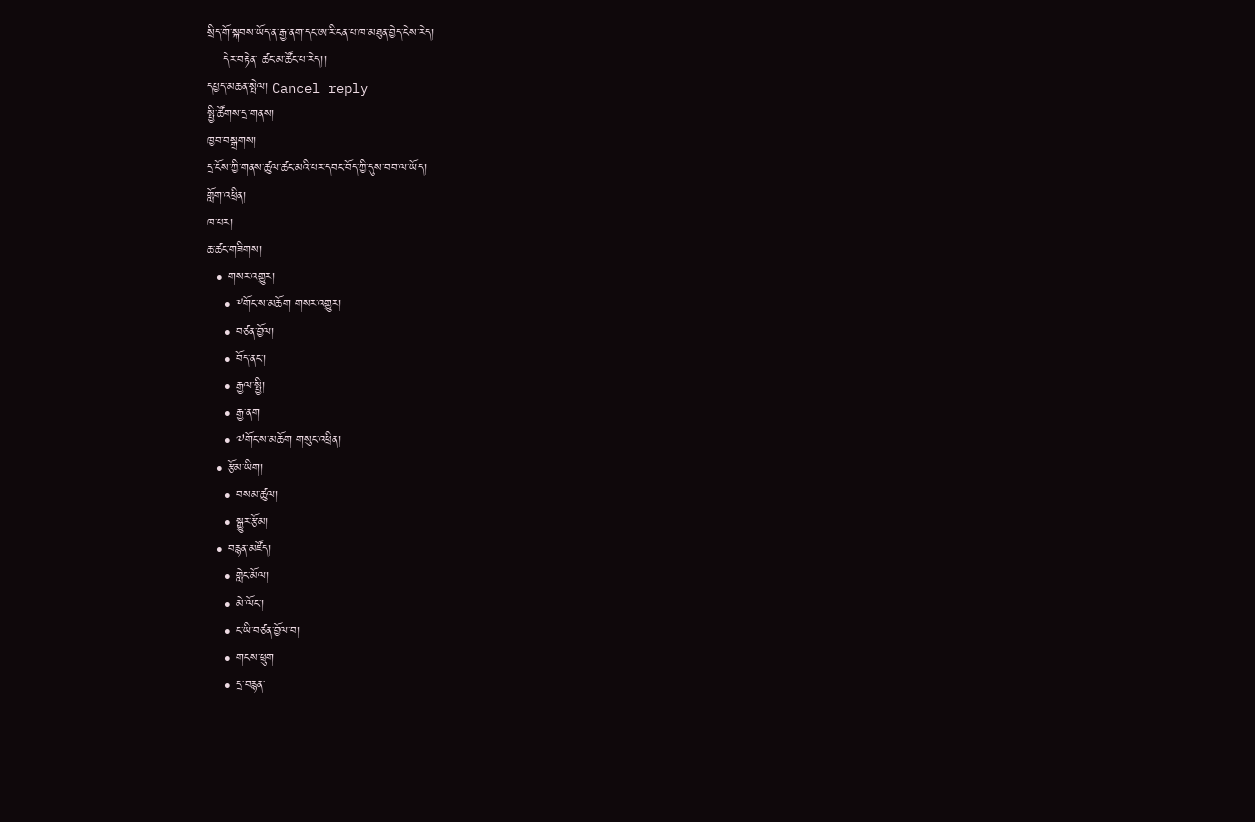སྲིད་གོ་སྐབས་ཡོད་ན་རྒྱ་ནག་དང་ཨ་རི་ངན་པ་ཁ་མཐུན་བྱེད་ངེས་རེད།
    དེར་བརྟེན་ ཚང་མ་ཚོང་པ་རེད།།
དཔྱད་མཆན་སྤེལ། Cancel reply
སྤྱི་ཚོགས་དྲ་གནས།
ཁྱབ་བསྒྲགས།
དྲ་ངོས་ཀྱི་གནས་ཚུལ་ཚང་མའི་པར་དབང་བོད་ཀྱི་དུས་བབ་ལ་ཡོད།
གློག་འཕྲིན།
ཁ་པར།
ཆ་ཚང་གཟིགས།
  • གསར་འགྱུར།
    • ༸གོང་ས་མཆོག གསར་འགྱུར།
    • བཙན་བྱོལ།
    • བོད་ནང་།
    • རྒྱལ་སྤྱི།
    • རྒྱ་ནག
    • ༧གོང་ས་མཆོག གསུང་འཕྲིན།
  • རྩོམ་ཡིག།
    • བསམ་ཚུལ།
    • སྒྱུར་རྩོམ།
  • བརྙན་མཛོད།
    • གླེང་མོལ།
    • མེ་ལོང་།
    • ང་ཡི་བཙན་བྱོལ་བ།
    • གངས་ཕྲུག
    • དྲ་བརྙན་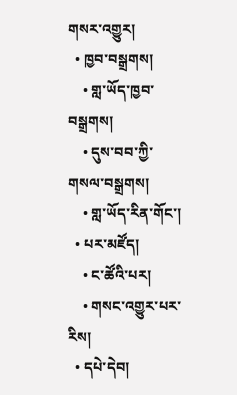གསར་འགྱུར།
  • ཁྱབ་བསྒྲགས།
    • གླ་ཡོད་ཁྱབ་བསྒྲགས།
    • དུས་བབ་ཀྱི་གསལ་བསྒྲགས།
    • གླ་ཡོད་རིན་གོང་།
  • པར་མཛོད།
    • ང་ཚོའི་པར།
    • གསང་འགྱུར་པར་རིས།
  • དཔེ་དེབ།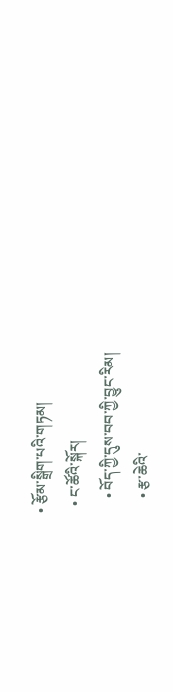• རྩོམ་སྒྲིག་པའི་གཏམ།
  • ང་ཚོའི་སྐོར།
    • བོད་ཀྱི་དུས་བབ་ཀྱི་བྱུང་རིམ།
    • རྩ་ཆེའི་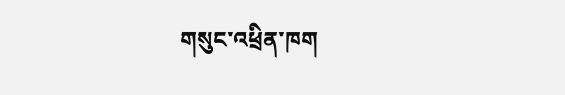གསུང་འཕྲིན་ཁག